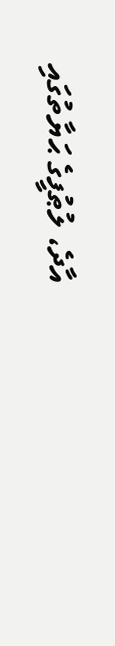އާދެ، ލުޠުފީގެ ޙަޔާތުގައި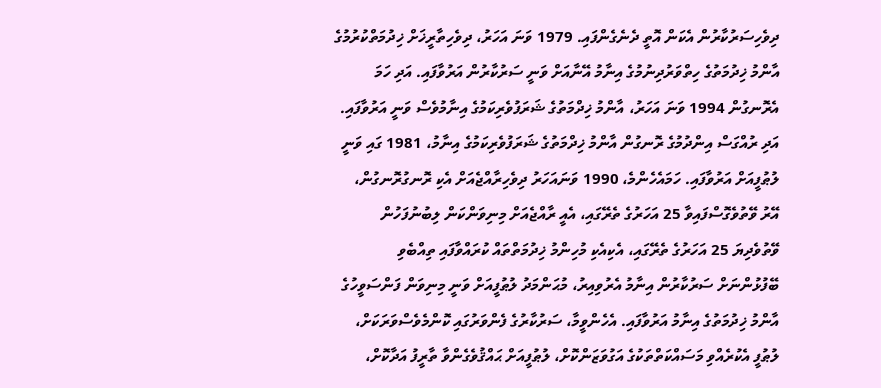ދިވެހިސަރުކާރުން އެކަން އޮތީ ދެނެގެންފައި. 1979 ވަނަ އަހަރު، ދިވެހިތާރީޚަށް ޚިދުމަތްކުރުމުގެ އާންމު ޚިދުމަތުގެ ހިތްވަރުދިނުމުގެ އިނާމު އޭނާއަށް ވަނީ ސަރުކާރުން އަރުވާފައި. އަދި ހަމަ އެރޮނގުން 1994 ވަނަ އަހަރު، އާންމު ޚިދްމަތުގެ ޝަރަފުވެރިކަމުގެ އިނާމުވެސް ވަނީ އަރުވާފައި. އަދި ރުއްގަސް އިންދުމުގެ ރޮނގުން އާންމު ޚިދްމަތުގެ ޝަރަފުވެރިކަމުގެ އިނާމު، 1981 ގައި ވަނީ ލުޠުފީއަށް އަރުވާފައި. ހަމައެހެންމެ، 1990 ވަނައަހަރު ދިވެހިރާއްޖެއަށް އެކި ރޮނގުރޮނގުން، އޭރު ވޭތުވެގޮސްފައިވާ 25 އަހަރުގެ ތެރޭގައި، އެއީ ރާއްޖެއަށް މިނިވަންކަން ލިބުނުފަހުން ވޭތުވެދިޔަ 25 އަހަރުގެ ތެރޭގައި، އެކިއެކި މުހިންމު ޚިދުމަތްތައް ކުރައްވާފައި ތިއްބެވި ބޭފުޅުންނަށް ސަރުކާރުން އިނާމު އެރުވިއިރު، މުޙަންމަދު ލުޠުފީއަށް ވަނީ މިނިވަން ފަންސަވީހުގެ އާންމު ޚިދުމަތުގެ އިނާމު އަރުވާފައި. އެހެންވީމާ، ސަރުކާރުގެ ފެންވަރުގައި ކޮންމެވެސްވަރަކަށް، ލުޠުފީ އެކުރެއްވި މަސައްކަތްތަކުގެ އަގުވަޒަންކޮށް، ލުޠުފީއަށް ޙައްޤުވެގެންވާ ތާރީފު އަދާކޮށް،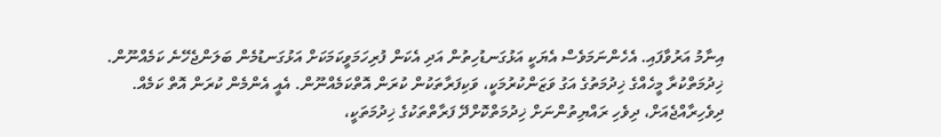އިނާމު އަރުވާފައި. އެހެންނަމަވެސް އެޔަކީ އަޅުގަނޑުހިތުން އަދި އެކަން ފުރިހަމަވީކަމަކަށް އަޅުގަނޑުމެން ބަލަންޖެހޭނެ ކަމެއްނޫން.
ޚިދުމަތްކުރާ މީހެއްގެ ޚިދުމަތުގެ އަގު ވަޒަންކުރުމަކީ، ވަކިފަރާތަކުން ކުރަން އޮތްކަމެއްނޫން. އެއީ އެންމެން ކުރަން އޮތް ކަމެއް. ދިވެހިރާއްޖެއަށް، ދިވެހި ރައްޔިތުންނަށް ޚިދުމަތްކޮށްދޭ ފަރާތްތަކުގެ ޚިދުމަތަކީ،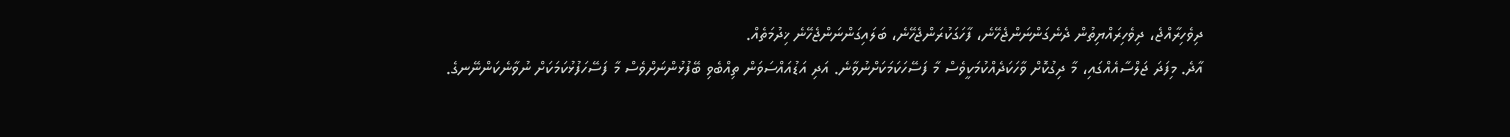ދިވެހިރާއްޖެ، ދިވެހިރައްޔިތުން ދެނެގަންނަންޖެހޭނެ، ފާހަގަކުރަންޖެހޭނެ، ބަލައިގަންނަންޖެހޭނެ ޚިދުމަތެއް.
އާދެ. މިފަދަ ޖަލްސާއެއްގައި، މާ ދިގުކޮށް ވާހަކަދެއްކުމަކީވެސް މާ ފަސޭހަކަމަކަށްނުވާނެ. އަދި އަޑުއައްސަވަން ތިއްބެވި ބޭފުޅުންނަށްވެސް މާ ފަސޭހަފުޅުކަމަކަށް ނުވާނެކަންނޭނގެ.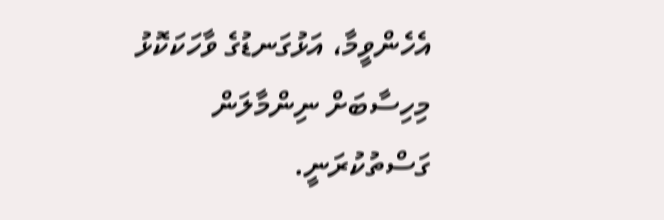އެހެންވީމާ، އަޅުގަނޑުގެ ވާހަކަކޮޅު މިހިސާބަށް ނިންމާލަން ގަސްތުކުރަނީ.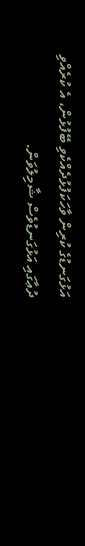އަޅުގަނޑުގެ ކުރިން ވާހަކަފުޅުދެއްކެވި ބޭފުޅުން، އެ ކުރެއްވި ދުޢާގައި އަޅުގަނޑުވެސް ޝާމިލުވަން.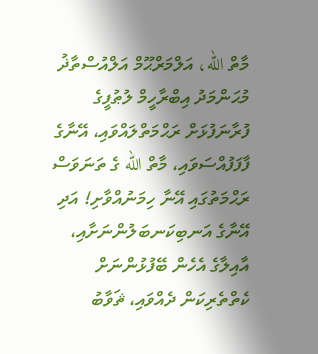މާތް الله، އަލްމަރްޙޫމް އަލްއުސްތާޛު މުޙަންމަދު އިބްރާހީމް ލުޠުފީގެ ފުރާނަފުޅަށް ރަޙްމަތްލައްވައި، އޭނާގެ ފާފަފުއްސަވައި، މާތް الله ގެ ތަނަވަސް ރަޙްމަތުގައި އޭނާ ހިމަނުއްވާށި! އަދި އޭނާގެ އަނބިކަނބަލުންނަށާއި، އާއިލާގެ އެހެން ބޭފުޅުންނަށް ކެތްތެރިކަން ދެއްވައި، ޘަވާބު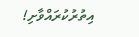އިތުރުކުރައްވާށި!